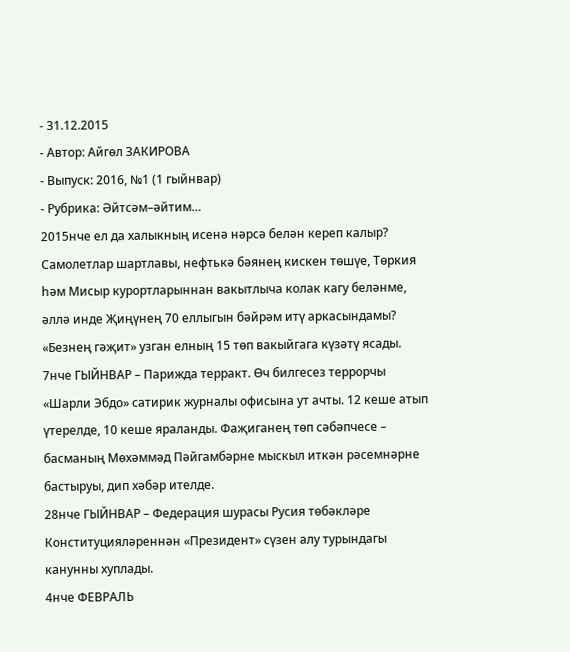- 31.12.2015
- Автор: Айгөл ЗАКИРОВА
- Выпуск: 2016, №1 (1 гыйнвар)
- Рубрика: Әйтсәм–әйтим…
2015нче ел да халыкның исенә нәрсә белән кереп калыр? Самолетлар шартлавы, нефтькә бәянең кискен төшүе, Төркия һәм Мисыр курортларыннан вакытлыча колак кагу беләнме, әллә инде Җиңүнең 70 еллыгын бәйрәм итү аркасындамы? «Безнең гәҗит» узган елның 15 төп вакыйгага күзәтү ясады.
7нче ГЫЙНВАР – Парижда терракт. Өч билгесез террорчы «Шарли Эбдо» сатирик журналы офисына ут ачты. 12 кеше атып үтерелде, 10 кеше яраланды. Фаҗиганең төп сәбәпчесе – басманың Мөхәммәд Пәйгамбәрне мыскыл иткән рәсемнәрне бастыруы, дип хәбәр ителде.
28нче ГЫЙНВАР – Федерация шурасы Русия төбәкләре Конституцияләреннән «Президент» сүзен алу турындагы канунны хуплады.
4нче ФЕВРАЛЬ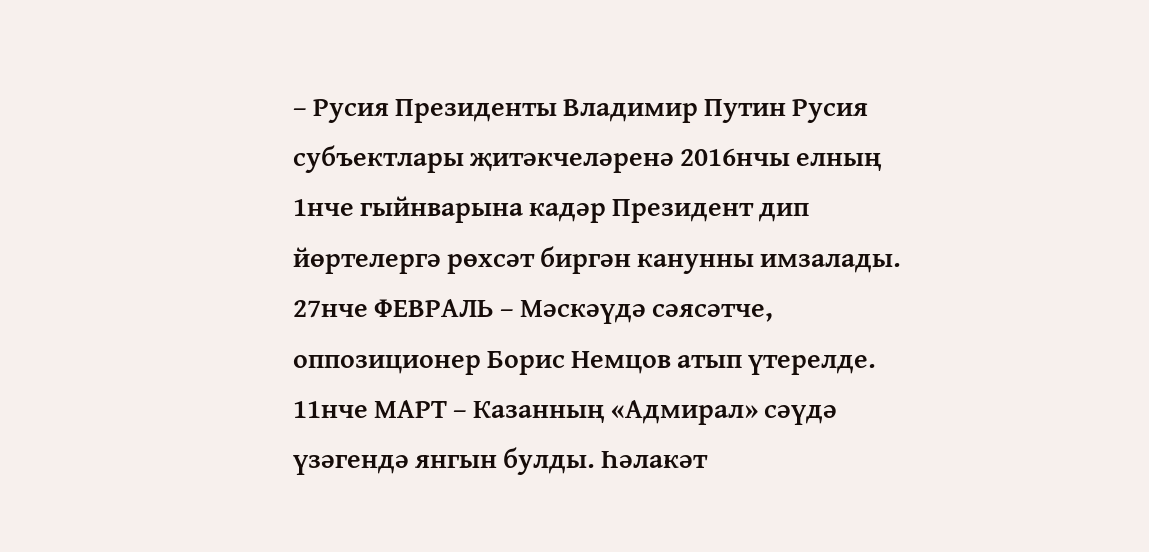– Русия Президенты Владимир Путин Русия субъектлары җитәкчеләренә 2016нчы елның 1нче гыйнварына кадәр Президент дип йөртелергә рөхсәт биргән канунны имзалады.
27нче ФЕВРАЛЬ – Мәскәүдә сәясәтче, оппозиционер Борис Немцов атып үтерелде.
11нче МАРТ – Казанның «Адмирал» сәүдә үзәгендә янгын булды. Һәлакәт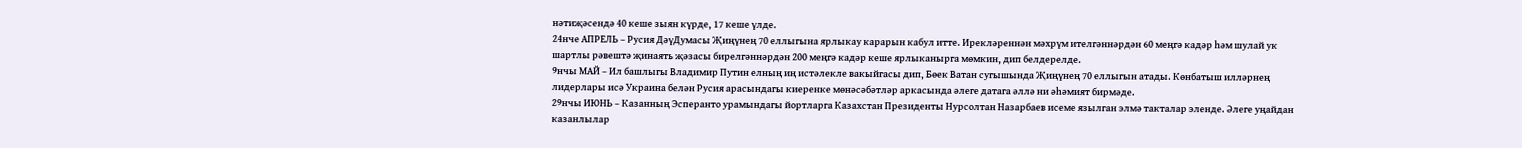нәтиҗәсендә 40 кеше зыян күрде, 17 кеше үлде.
24нче АПРЕЛЬ – Русия ДәүДумасы Җиңүнең 70 еллыгына ярлыкау карарын кабул итте. Ирекләреннән мәхрүм ителгәннәрдән 60 меңгә кадәр һәм шулай ук шартлы рәвештә җинаять җәзасы бирелгәннәрдән 200 меңгә кадәр кеше ярлыканырга мөмкин, дип белдерелде.
9нчы МАЙ – Ил башлыгы Владимир Путин елның иң истәлекле вакыйгасы дип, Бөек Ватан сугышында Җиңүнең 70 еллыгын атады. Көнбатыш илләрнең лидерлары исә Украина белән Русия арасындагы киеренке мөнәсәбәтләр аркасында әлеге датага әллә ни әһәмият бирмәде.
29нчы ИЮНЬ – Казанның Эсперанто урамындагы йортларга Казахстан Президенты Нурсолтан Назарбаев исеме язылган элмә такталар эленде. Әлеге уңайдан казанлылар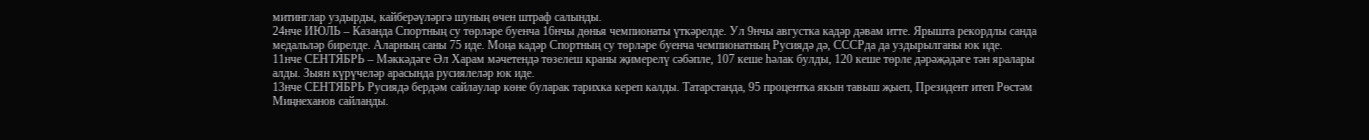митинглар уздырды, кайберәүләргә шуның өчен штраф салынды.
24нче ИЮЛЬ – Казанда Спортның су төрләре буенча 16нчы дөнья чемпионаты үткәрелде. Ул 9нчы августка кадәр дәвам итте. Ярышта рекордлы санда медальләр бирелде. Аларның саны 75 иде. Моңа кадәр Спортның су төрләре буенча чемпионатның Русиядә дә, СССРда да уздырылганы юк иде.
11нче СЕНТЯБРЬ – Мәккәдәге Әл Харам мәчетендә төзелеш краны җимерелү сәбәпле, 107 кеше һәлак булды, 120 кеше төрле дәрәҗәдәге тән яралары алды. Зыян күрүчеләр арасында русиялеләр юк иде.
13нче СЕНТЯБРЬ Русиядә бердәм сайлаулар көне буларак тарихка кереп калды. Татарстанда, 95 процентка якын тавыш җыеп, Президент итеп Рөстәм Миңнеханов сайланды.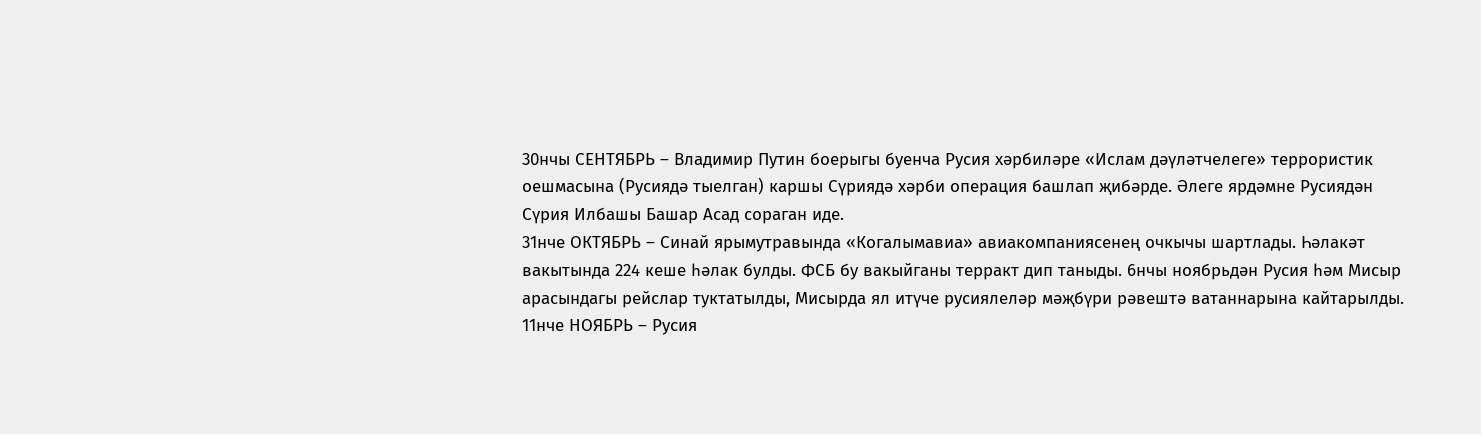30нчы СЕНТЯБРЬ – Владимир Путин боерыгы буенча Русия хәрбиләре «Ислам дәүләтчелеге» террористик оешмасына (Русиядә тыелган) каршы Сүриядә хәрби операция башлап җибәрде. Әлеге ярдәмне Русиядән Сүрия Илбашы Башар Асад сораган иде.
31нче ОКТЯБРЬ – Синай ярымутравында «Когалымавиа» авиакомпаниясенең очкычы шартлады. Һәлакәт вакытында 224 кеше һәлак булды. ФСБ бу вакыйганы терракт дип таныды. 6нчы ноябрьдән Русия һәм Мисыр арасындагы рейслар туктатылды, Мисырда ял итүче русиялеләр мәҗбүри рәвештә ватаннарына кайтарылды.
11нче НОЯБРЬ – Русия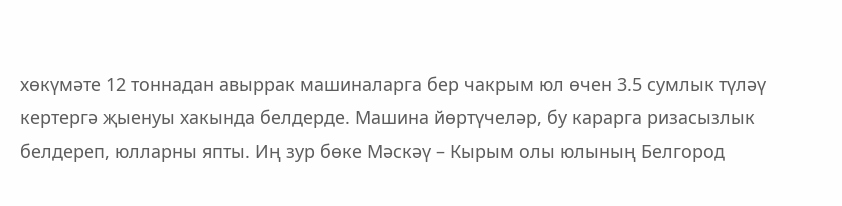хөкүмәте 12 тоннадан авыррак машиналарга бер чакрым юл өчен 3.5 сумлык түләү кертергә җыенуы хакында белдерде. Машина йөртүчеләр, бу карарга ризасызлык белдереп, юлларны япты. Иң зур бөке Мәскәү – Кырым олы юлының Белгород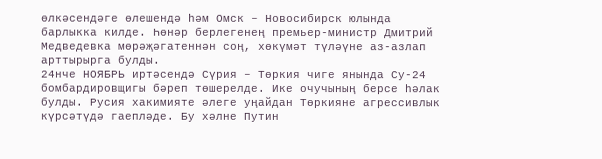өлкәсендәге өлешендә һәм Омск – Новосибирск юлында барлыкка килде. Һөнәр берлегенең премьер-министр Дмитрий Медведевка мөрәҗәгатеннән соң, хөкүмәт түләүне аз-азлап арттырырга булды.
24нче НОЯБРЬ иртәсендә Сүрия – Төркия чиге янында Су-24 бомбардировщигы бәреп төшерелде. Ике очучының берсе һәлак булды. Русия хакимияте әлеге уңайдан Төркияне агрессивлык күрсәтүдә гаепләде. Бу хәлне Путин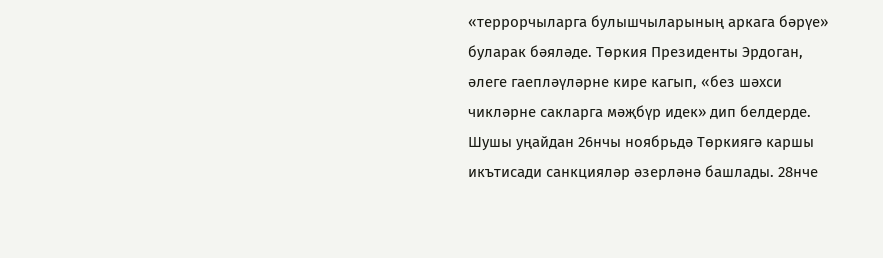«террорчыларга булышчыларының аркага бәрүе» буларак бәяләде. Төркия Президенты Эрдоган, әлеге гаепләүләрне кире кагып, «без шәхси чикләрне сакларга мәҗбүр идек» дип белдерде. Шушы уңайдан 26нчы ноябрьдә Төркиягә каршы икътисади санкцияләр әзерләнә башлады. 28нче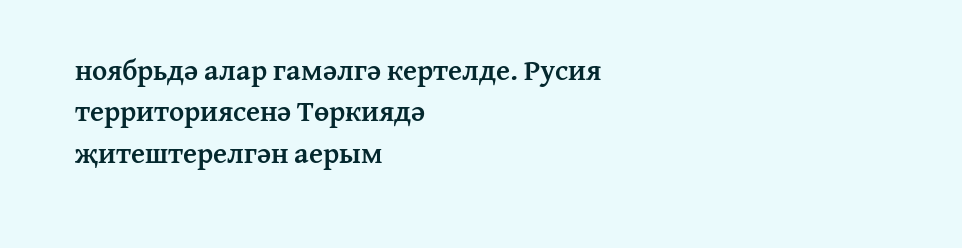ноябрьдә алар гамәлгә кертелде. Русия территориясенә Төркиядә җитештерелгән аерым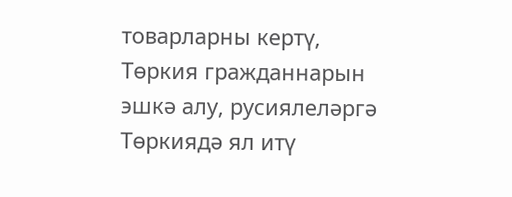товарларны кертү, Төркия гражданнарын эшкә алу, русиялеләргә Төркиядә ял итү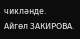чикләнде.
Айгөл ЗАКИРОВА.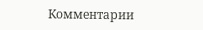Комментарии